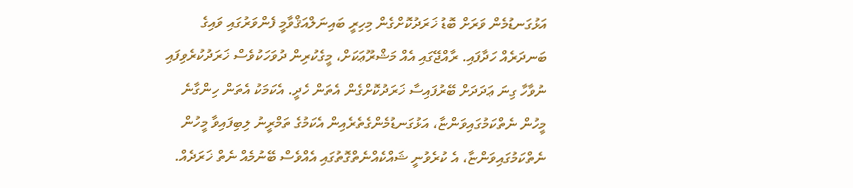އަޅުގަނޑުމެން ވަރަށް ބޮޑު ޚަރަދުކޮށްގެން މިހިރީ ބައިނަލްއަޤްވާމީ ފެންވަރުގައި ވައިގެ ބަނދަރެއް ހަދާފައި. ރާއްޖޭގައި އެއް މަޝްރޫޢަކަށް، މީގެކުރިން ދުވަހަކުވެސް ޚަރަދުކުރެވިފައި ނުވާހާ ގިނަ ޢަދަދަށް ބޭރުފައިސާ ޚަރަދުކޮށްގެން އެތަން ހެދީ. އެކަމަކު އެތަން ހިންގާނެ މީހުން ނެތްކަމުގައިވަންޏާ، އަޅުގަނޑުމެންގެތެރެއިން އެކަމުގެ ތަމްރީނު ލިބިފައިވާ މީހުން ނެތްކަމުގައިވަންޏާ، އެ ކުރެވުނީ ޝައްކެއްނެތްގޮތުގައި އެއްވެސް ބޭނުމެއް ނެތް ޚަރަދެއް.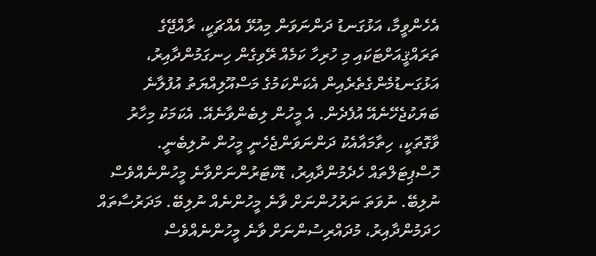އެހެންވީމާ، އަޅުގަނޑު ދަންނަވަން މިއުޅޭ އެއްޗަކީ، ރާއްޖޭގެ ތަރައްޤީއަށްޓަކައި މި ހުރިހާ ކަމެއް ރޭވިގެން ހިނގަމުންދާއިރު، އަޅުގަނޑުމެންގެތެރެއިން އެކަންކަމުގެ މަސްއޫލިއްޔަތު އުފުލާނެ ބަޔަކުޖެހޭނެއޭ އުފެދެން. އެ މީހުން ލިބެންވާނެއޭ. އެކަމަކު މިހާރު ވާގޮތަކީ، ހިތާމައާއެކު ދަންނަވަންޖެހެނީ މީހުން ނުލިބެނީ.
ހޮސްޕިޓަލްތައް ހެދެމުންދާއިރު، ޑޮކްޓަރުންނަށްވާނެ މީހުންނެއްވެސް ނުލިބޭ. ނުވަތަ ނަރުހުންނަށް ވާނެ މީހުންނެއް ނުލިބޭ. މަދަރުސާތައް ހަދަމުންދާއިރު، މުދައްރިސުންނަށް ވާނެ މީހުންނެއްވެސް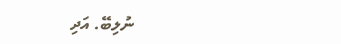ނުލިބޭ. އަދި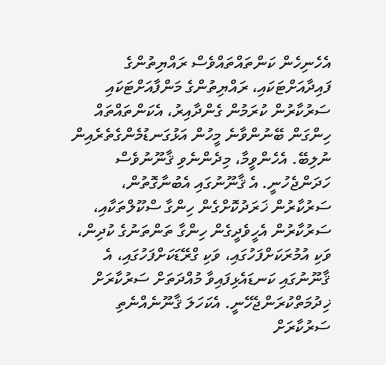އެހެނިހެން ކަންތައްތައްވެސް ރައްޔިތުންގެ ފައިދާއަށްޓަކައި، ރައްޔިތުންގެ މަންފާއަށްޓަކައި ސަރުކާރުން ކުރަމުން ގެންދާއިރު، އެކަންތައްތައް ހިންގަން ބޭނުންވާނެ މީހުން އަޅުގަނޑުމެންގެތެރެއިން ނުލިބޭ. އެހެންވީމާ، މިދެންނެވި ޤާނޫނުވެސް ހަދަންޖެހުނީ. އެ ޤާނޫނުގައި އެބުނާގޮތުން، ސަރުކާރުން ޚަރަދުކޮށްގެން ހިންގާ ސްކޫލްތަކާއި، ސަރުކާރުން އެހީވެދީގެން ހިންގާ ތަންތަނުގެ ކުދިން، ވަކި އުމުރަކަށްފަހުގައި، ވަކި ގްރޭޑަކަށްފަހުގައި، އެ ޤާނޫނުގައި ކަނޑައެޅިފައިވާ މުއްދަތަށް ސަރުކާރަށް ޚިދުމަތްކުރަންޖެހޭނީ. އެކަހަލަ ޤާނޫނެއްނެތި ސަރުކާރަށް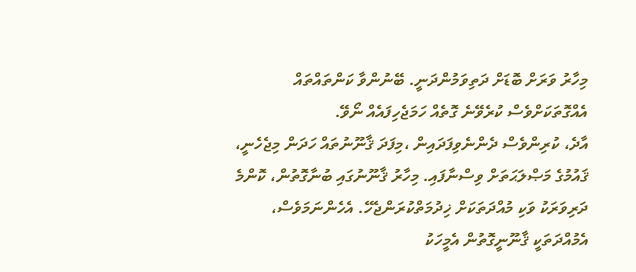މިހާރު ވަރަށް ބޮޑަށް ދަތިވަމުންދަނީ. ބޭނުންވާ ކަންތައްތައް އެއްގޮތަކަށްވެސް ކުރެވޭނެ ގޮތެއް ހަމަޖެހިފައެއް ނޯވޭ.
އާދެ، ކުރިންވެސް ދެންނެވިފަދައިން ،މިފަދަ ޤާނޫނުތައް ހަދަން މިޖެހެނީ، ޤައުމުގެ މަޞްލަޙަތަށް ވިސްނާފައި. މިހާރު ޤާނޫނުގައި ބުނާގޮތުން، ކޮންމެ ދަރިވަރަކު ވަކި މުއްދަތަކަށް ޚިދުމަތްކުރަންޖެހޭ. އެހެންނަމަވެސް، އެމުއްދަތަކީ ޤާނޫނީގޮތުން އެމީހަކު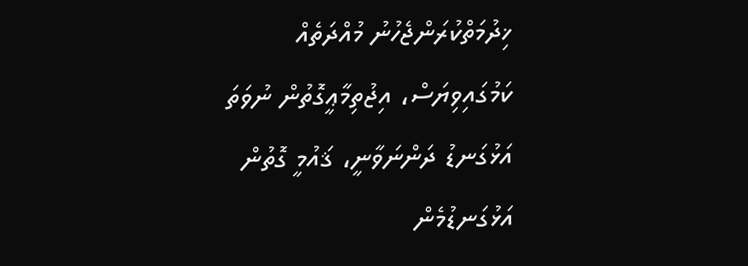ޚިދުމަތްކުރަންޖެހުނު މުއްދަތެއް ކަމުގައިވިޔަސް، އިޖުތިމާޢީގޮތުން ނުވަތަ އަޅުގަނޑު ދަންނަވާނީ، ޤައުމީ ގޮތުން އަޅުގަނޑުމެން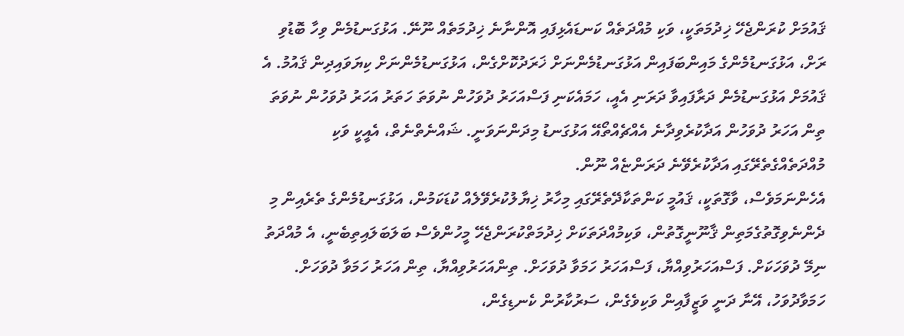ޤައުމަށް ކުރަންޖެހޭ ޚިދުމަތަކީ، ވަކި މުއްދަތެއް ކަނޑައެޅިފައި އޮންނާނެ ޚިދުމަތެއް ނޫނޭ. އަޅުގަނޑުމެން ވިހާ ބޮޑުވި ރަށް، އަޅުގަނޑުމެންގެ މައިންބަފައިން އަޅުގަނޑުމެންނަށް ޚަރަދުކޮށްގެން، އަޅުގަނޑުމެންނަށް ކިޔަވައިދިން ޤައުމު. އެ ޤައުމަށް އަޅުގަނޑުމެން ދަރާފައިވާ ދަރަނި އެއީ، ހަމައެކަނި ފަސްއަހަރު ދުވަހުން ނުވަތަ ހަތަރު އަހަރު ދުވަހުން ނުވަތަ ތިން އަހަރު ދުވަހުން އަދާކުރެވިދާނެ އެއްޗެއްތޯއޭ އަޅުގަނޑު މިދަންނަވަނީ. ޝައްނެތްނެތް، އެއީކީ ވަކި މުއްދަތެއްގެތެރޭގައި އަދާކުރެވޭނެ ދަރަންޏެއް ނޫން.
އެހެންނަމަވެސް، ވާގޮތަކީ، ޤައުމީ ކަންތަކާދޭތެރޭގައި މިހާރު ޚިޔާލުކުރެވޭލެއް ކުޑަކަމުން، އަޅުގަނޑުމެންގެ ތެރެއިން މި ދެންނެވިގޮތުގެމަތިން ޤާނޫނީގޮތުން، ވަކިމުއްދަތަކަށް ޚިދުމަތްކުރަންޖެހޭ މީހުންވެސް ބަލަބަލައިތިބެނީ، އެ މުއްދަތު ނިމޭ ދުވަހަކަށް. ފަސްއަހަރުވިއްޔާ، ފަސްއަހަރު ހަމަވާ ދުވަހަށް. ތިންއަހަރުވިއްޔާ، ތިން އަހަރު ހަމަވާ ދުވަހަށް. ހަމަވާދުވަހު، އޭނާ ދަނީ ވަޒީފާއިން ވަކިވެގެން، ސަރުކާރުން ކެނޑިގެން،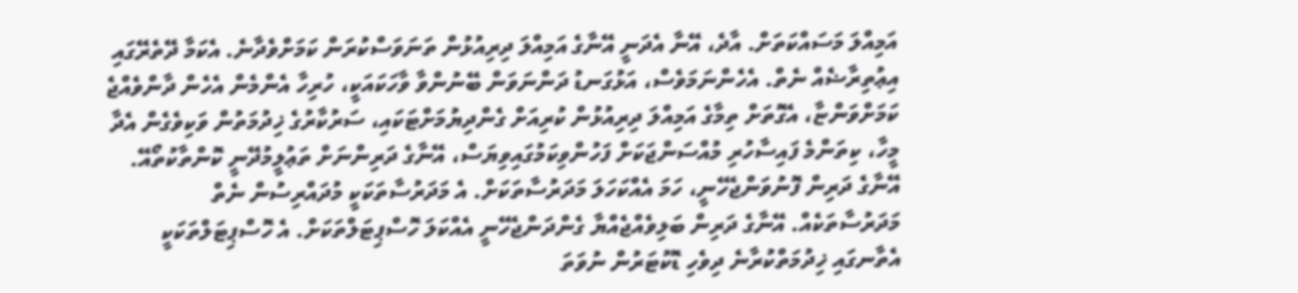އަމިއްލަ މަސައްކަތަށް. އާދެ، އޭނާ އެދަނީ އޭނާގެ އަމިއްލަ ދިރިއުޅުން ތަނަވަސްކުރަން ކަމަށްވެދާނެ. އެކަމާ ދޭތެރޭގައި އިޢުތިރާޟެއް ނެތް. އެހެންނަމަވެސް، އަޅުގަނޑު ދަންނަވަން ބޭނުންވާ ވާހަކައަކީ، ހުރިހާ އެންމެން އެހެން ދާންވެއްޖެ ކަމަށްވަންޏާ، އެގޮތަށް ތިމާގެ އަމިއްލަ ދިރިއުޅުން ކުރިއަށް ގެންދިޔުމަށްޓަކައި، ސަރުކާރުގެ ޚިދުމަތުން ވަކިވެގެން އެދާ މީހާ، ކިތަންމެ ފައިސާހުރި މުއްސަންޖަކަށް ފަހުންވިކަމުގައިވިޔަސް، އޭނާގެ ދަރިންނަށް ތަޢުލީމުދޭނީ ކޮންތާކުތޯއޭ. އޭނާގެ ދަރިން ފޮނުވަންޖެހޭނީ، ހަމަ އެއްކަހަލަ މަދަރުސާތަކަށް. އެ މަދަރުސާތަކަކީ މުދައްރިސުން ނެތް މަދަރުސާތަކެއް. އޭނާގެ ދަރިން ބަލިވެއްޖެއްޔާ ގެންދަންޖެހޭނީ އެއްކަލަ ހޮސްޕިޓަލްތަކަށް. އެ ހޮސްޕިޓަލްތަކަކީ އެތާނގައި ޚިދުމަތްކުރާނެ ދިވެހި ޑޮކުޓަރުން ނުވަތަ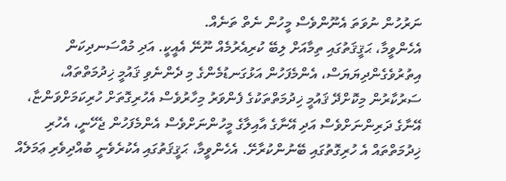ނަރުހުން ނުވަތަ އެނޫންވެސް މީހުން ނެތް ތަނެއް.
އެހެންވީމާ، ޙަޤީޤަތުގައި ތިމާއަށް ލިބޭ ކުރިއެރުމެއް ނޫނޭ އެއީކީ. އަދި މުއްސަނދިކަން އިތުރުވެގެންދިޔަޔަސް، އެންމެފަހުން އަޅުގަނޑުމެންގެ މި ދެންނެވި ޤައުމީ ޚިދުމަތްތައް، ސަރުކާރުން މިކޮށްދޭ ޤައުމީ ޚިދުމަތްތަކުގެ ފެންވަރު މިހާރުވެސް އެހުރިގޮތަށް ހުރިކަމަށްވަންޏާ، އޭނާގެ ދަރިންނަށްވެސް އަދި އޭނާގެ އާއިލާގެ މީހުންނަށްވެސް އެންމެފަހުން ޖެހޭނީ، އެހުރި ޚިދުމަތްތައް އެ ހުރިގޮތުގައި ބޭނުންކުރާށޭ. އެހެންވީމާ، ޙަޤީޤަތުގައި އެކުރެވެނީ ބުއްދިވެރި ޢަމަލެއް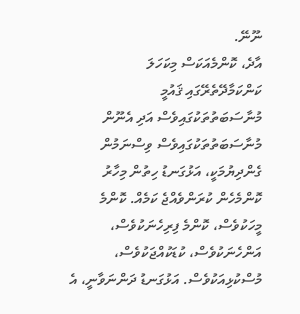ނޫނޭ.
އާދެ، ކޮންމެއަކަސް މިކަހަލަ ކަންކަމާދޭތެރޭގައި ޤައުމީ މުނާސަބަތުތަކުގައިވެސް އަދި އެނޫން މުނާސަބަތުތަކުގައިވެސް ވިސްނަމުން ގެންދިޔުމަކީ، އަޅުގަނޑު ހިތުން މިހާރު ކޮންމެހެން ކުރަންވެއްޖެ ކަމެއް. ކޮންމެ މީހަކުވެސް، ކޮންމެ ފިރިހެނަކުވެސް، އަންހެނަކުވެސް، ކުޑަކުއްޖަކުވެސް، މުސްކުޅިއަކުވެސް. އަޅުގަނޑު ދަންނަވާނީ، އެ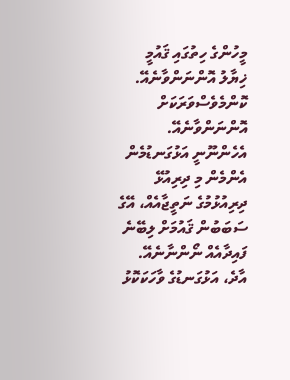މީހުންގެ ހިތުގައި ޤައުމީ ޚިޔާލު އޮންނަންވާނެއޭ. ކޮންމެވެސްވަރަކަށް އޮންނަންވާނެއޭ. އެހެންނޫނީ އަޅުގަނޑުމެން އެންމެން މި ދިރިއުޅޭ ދިރިއުޅުމުގެ ނަތީޖާއެއް، އޭގެ ސަބަބުން ޤައުމަށް ލިބޭނެ ފައިދާއެއް ނޯންނާނެއޭ.
އާދެ، އަޅުގަނޑުގެ ވާހަކަކޮޅު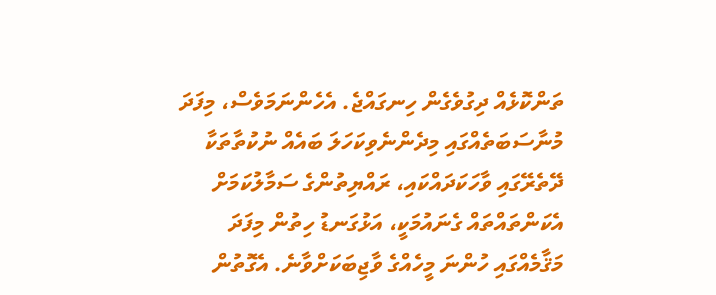ތަންކޮޅެއް ދިގުވެގެން ހިނގައްޖެ. އެހެންނަމަވެސް، މިފަދަ މުނާސަބަތެއްގައި މިދެންނެވިކަހަލަ ބައެއް ނުކުތާތަކާ ދޭތެރޭގައި ވާހަކަދައްކައި، ރައްޔިތުންގެ ސަމާލުކަމަށް އެކަންތައްތައް ގެނައުމަކީ، އަޅުގަނޑު ހިތުން މިފަދަ މަޤާމެއްގައި ހުންނަ މީހެއްގެ ވާޖިބަކަށްވާނެ. އެގޮތުން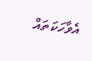އެވާހަކަތައް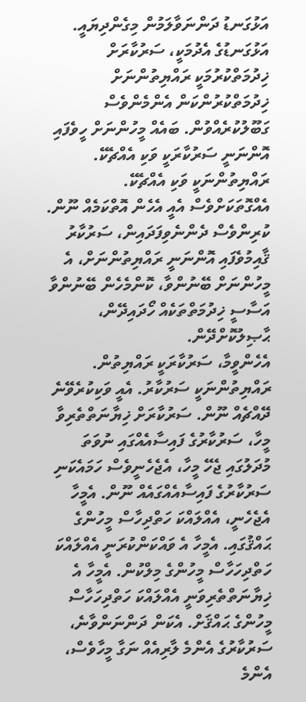އަޅުގަނޑު ދަންނަވާލަމުން މިގެންދިޔައީ. އަޅުގަނޑުގެ އެދުމަކީ، ސަރުކާރަށް ޚިދުމަތްކުރުމަކީ ރައްޔިތުންނަށް ޚިދުމަތްކުރުންކަން އެންމެންވެސް ގަބޫލުކުރެއްވުން. ބައެއް މީހުންނަށް ހީވެފައި އޮންނަނީ ސަރުކާރަކީ ވަކި އެއްޗެކޭ. ރައްޔިތުންނަކީ ވަކި އެއްޗެކޭ. އެއްގޮތަކަށްވެސް އެއީ އެހެން އޮތްކަމެއް ނޫން. ކުރިންވެސް ދެންނެވިފަދައިން، ސަރުކާރު ޤާއިމުވެފައި އޮންނަނީ ރައްޔިތުންނަށް، އެ މީހުންނަށް ބޭނުންވާ، ކޮންމެހެން ބޭނުންވާ އަސާސީ ޚިދުމަތްތަކެއް ހޯދައިދޭން، ޙާޞިލުކޮށްދޭން.
އެހެންވީމާ، ސަރުކާރަކީ ރައްޔިތުން. ރައްޔިތުންނަކީ ސަރުކާރު. އެއީ ވަކިކުރެވޭނެ ދޭއްޗެއް ނޫން. ސަރުކާރަށް ޚިޔާނަތްތެރިވާ މީހާ، ސަރުކާރުގެ ފައިސާއެއްގައި ނުވަތަ މުދަލުގައި ޖެހޭ މީހާ، އެޖެހެނީވެސް ހަމައެކަނި ސަރުކާރުގެ ފައިސާއެއްގައެއް ނޫން. އެމީހާ އެޖެހެނީ، އެއްލައްކަ ހަތްދިހާސް މީހުންގެ ޙައްޤުގައި. އެމީހާ އެ ވައްކަންކުރަނީ އެއްލައްކަ ހަތްދިހަހާސް މީހުންގެ މިލްކުން. އެމީހާ އެ ޚިޔާނަތްތެރިވަނީ އެއްލައްކަ ހަތްދިހަހާސް މީހުންގެ ޙައްޤަށް. އެކަން ދަންނަންވާނެ، ސަރުކާރުގެ އެންމެ ލާރިއެއް ނަގާ މީހާވެސް، އެންމެ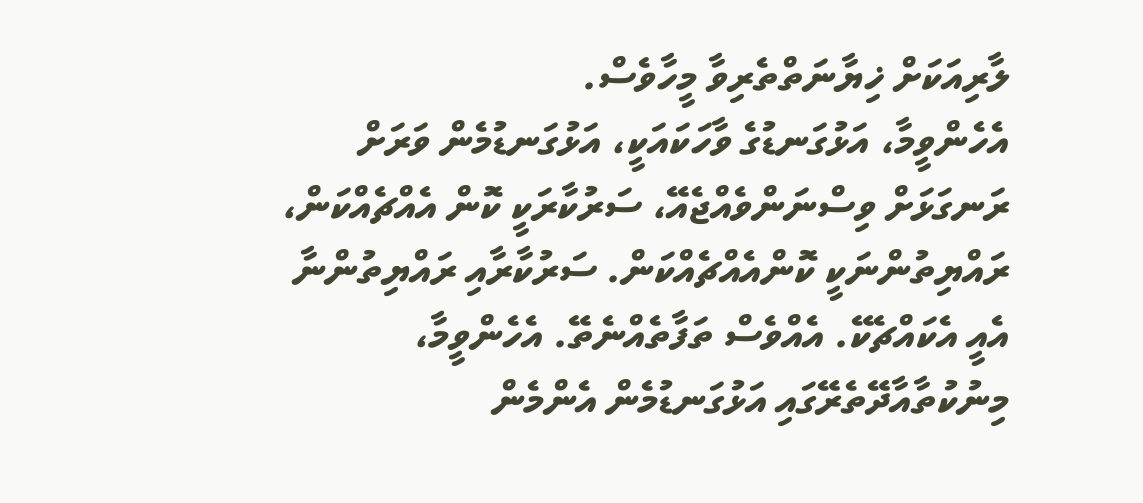ލާރިއަކަށް ޚިޔާނަތްތެރިވާ މީހާވެސް.
އެހެންވީމާ، އަޅުގަނޑުގެ ވާހަކައަކީ، އަޅުގަނޑުމެން ވަރަށް ރަނގަޅަށް ވިސްނަންވެއްޖެއޭ، ސަރުކާރަކީ ކޮން އެއްޗެއްކަން، ރައްޔިތުންނަކީ ކޮންއެއްޗެއްކަން. ސަރުކާރާއި ރައްޔިތުންނާ އެއީ އެކައްޗެކޭ. އެއްވެސް ތަފާތެއްނެތޭ. އެހެންވީމާ، މިނުކުތާއާދޭތެރޭގައި އަޅުގަނޑުމެން އެންމެން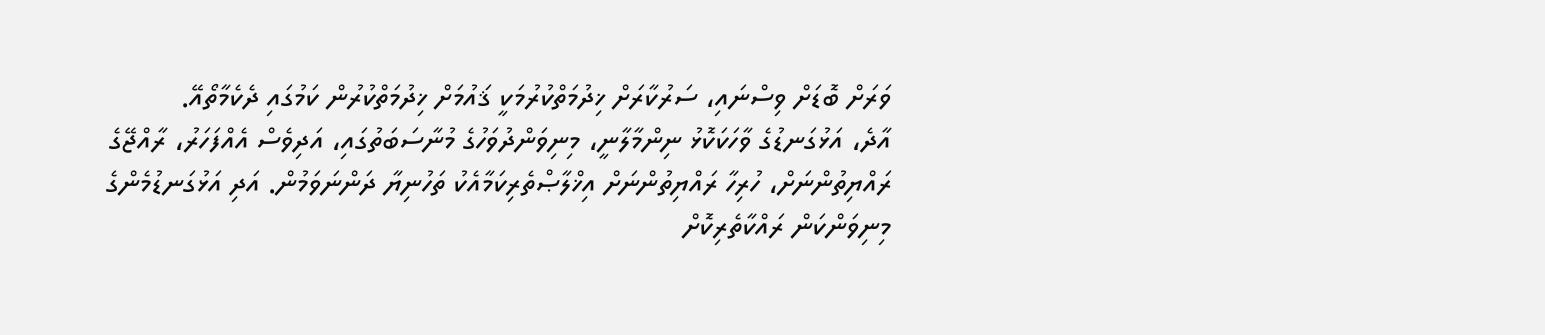ވަރަށް ބޮޑަށް ވިސްނައި، ސަރުކާރަށް ޚިދުމަތްކުރުމަކީ ޤައުމަށް ޚިދުމަތްކުރުން ކަމުގައި ދެކެމާތޯއޭ.
އާދެ، އަޅުގަނޑުގެ ވާހަކަކޮޅު ނިންމާލާނީ، މިނިވަންދުވަހުގެ މުނާސަބަތުގައި، އަދިވެސް އެއްފަހަރު، ރާއްޖޭގެ ރައްޔިތުންނަށް، ހުރިހާ ރައްޔިތުންނަށް އިޚްލާޞްތެރިކަމާއެކު ތަހުނިޔާ ދަންނަވަމުން. އަދި އަޅުގަނޑުމެންގެ މިނިވަންކަން ރައްކާތެރިކޮށް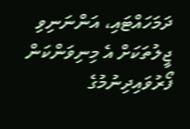ދަމަހައްޓައި، އަންނަނިވި ޖީލުތަކަށް އެ މިނިވަންކަން ފޯރުވައިދިނުމުގެ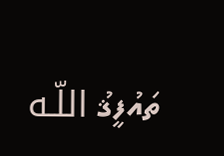ތައުފީޤު اللّـه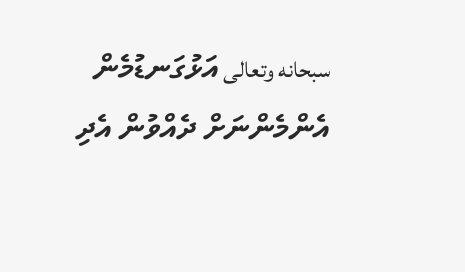سبحانه وتعالى އަޅުގަނޑުމެން އެންމެންނަށް ދެއްވުން އެދި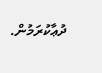ދުޢާކުރަމުން.